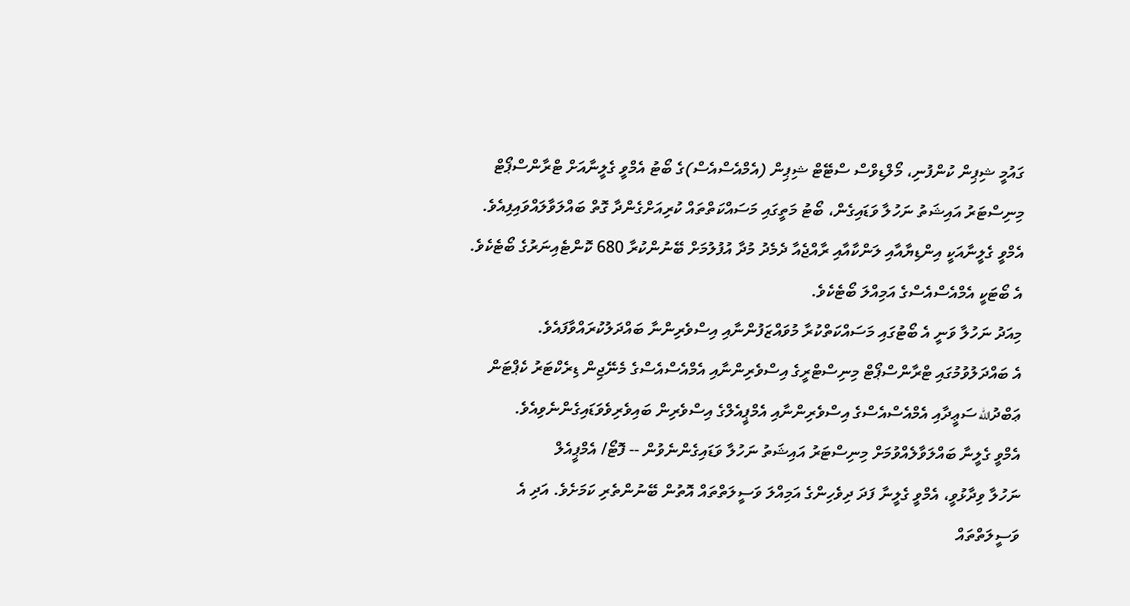ގައުމީ ޝިޕިން ކުންފުނި، މޯލްޑިވްސް ސްޓޭޓް ޝިޕިން (އެމްއެސްއެސް)ގެ ބޯޓު އެމްވީ ގެލީނާއަށް ޓްރާންސްޕޯޓް މިނިސްޓަރު އައިޝަތު ނަހުލާ ވަޑައިގެން، ބޯޓު މަތީގައި މަސައްކަތްތައް ކުރިއަށްގެންދާ ގޮތް ބައްލަވާލައްވައިފިއެވެ.
އެމްވީ ގެލީނާއަކީ އިންޑިޔާއާއި ލަންކާއާއި ރާއްޖެއާ ދެމެދު މުދާ އުފުލުމަށް ބޭނުންކުރާ 680 ކޮންޓެއިނަރުގެ ބޯޓެކެވެ. އެ ބޯޓަކީ އެމްއެސްއެސްގެ އަމިއްލަ ބޯޓެކެވެ.
މިއަދު ނަހުލާ ވަނީ އެ ބޯޓުގައި މަސައްކަތްކުރާ މުވައްޒަފުންނާއި އިސްވެރިންނާ ބައްދަލުކުރައްވާފައެވެ.
އެ ބައްދަލުވުމުގައި ޓްރާންސްޕޯޓް މިނިސްޓްރީގެ އިސްވެރިންނާއި އެމްއެސްއެސްގެ މެނޭޖިން ޑިރެކްޓަރު ކެޕްޓަން ޢަބްދުالله ސަޢީދާއި އެމްއެސްއެސްގެ އިސްވެރިންނާއި އެމްޕީއެލްގެ އިސްވެރިން ބައިވެރިވެވަޑައިގެންނެވިއެވެ.
އެމްވީ ގެލީނާ ބައްލަވާލެއްވުމަށް މިނިސްޓަރު އައިޝަތު ނަހުލާ ވަޑައިގެންނެވުން -- ފޮޓޯ/ އެމްޕީއެލް
ނަހުލާ ވިދާޅުވީ، އެމްވީ ގެލީނާ ފަދަ ދިވެހިންގެ އަމިއްލަ ވަސީލަތްތައް އޮތުން ބޭނުންތެރި ކަމަށެވެ. އަދި އެ ވަސީލަތްތައް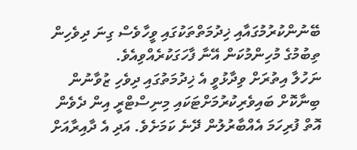ބޭނުންކުރުމުގައާއި ޚިދުމަތްތަކުގައި ވީހާވެސް ގިނަ ދިވެހިން ތިބުމުގެ މުހިންމުކަން އޭނާ ފާހަގަކުރެއްވިއެވެ.
ނަހުލާ އިތުރަށް ވިދާޅުވީ އެ ޚިދުމަތުގައި ދިވެހި ޒުވާނުން ބިނާކޮށް ބައިވެރިކުރުމަށްޓަކައި މިނިސްޓްރީ އިން ދެވެން އޮތް ފުރިހަމަ އެއްބާރުލުން ދޭނެ ކަމަށެވެ. އަދި އެ ދާއިރާއަށް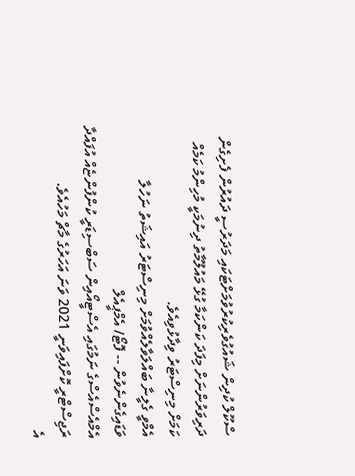ސްކޫލް ކުދިން ޝައުގުވެރިކުރުވުމަށްޓަކައި މަދަރުސީ ދައުރުން ފެށިގެން ދަރިވަރުންނަށް މިފަދަ ކަންކަމާ ގުޅޭ މައުލޫމާތު ދިނުމަކީ މުހިންމު ކަމެއް ކަމަށް މިނިސްޓަރު ވިދާޅުވިއެވެ.
އެމްވީ ގެލީނާ ބައްލަވާލެއްވުމަށް މިނިސްޓަރު އައިޝަތު ނަހުލާ ވަޑައިގެންނެވުން -- ފޮޓޯ/ އެމްޕީއެލް
އެމްއެސްއެސްގެ ނަމުގައި އެސްޓީއޯއިން ސަބްސިޑަރީ ކުންފުންޏެއް އުފައްދާ ރަޖިސްޓްރީ ކޮށްފައިވަނީ 2021 ވަނަ އަހަރުގެ މާޗް މަހުއެވެ.
އެ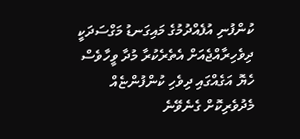ކުންފުނި އުފެއްދުމުގެ މައިގަނޑު މަގްސަދަކީ ދިވެހިރާއްޖެއަށް އެތެރެކުރާ މުދާ ވީހާވެސް ހެޔޮ އަގެއްގައި ދިވެހި ކުންފުންޏެއް މެދުވެރިކޮށް ގެނެވޭނެ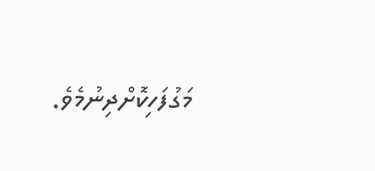މަގުފަހިކޮށްދިނުމެވެ.